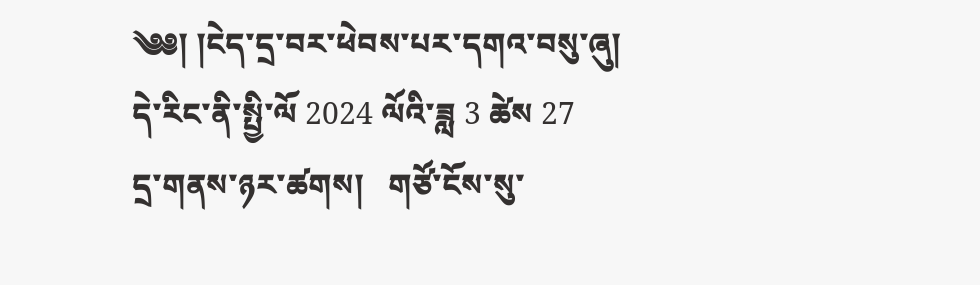༄༅། །ངེད་དྲ་བར་ཕེབས་པར་དགའ་བསུ་ཞུ།
དེ་རིང་ནི་སྤྱི་ལོ 2024 ལོའི་ཟླ 3 ཚེས 27
དྲ་གནས་ཉར་ཚགས།   གཙོ་ངོས་སུ་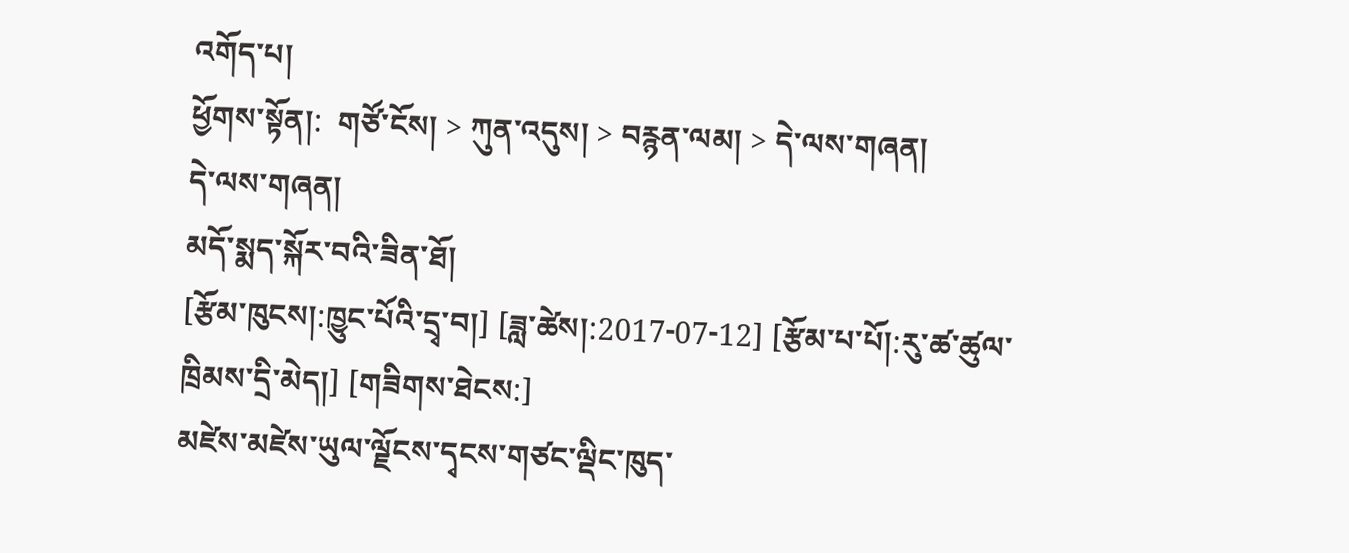འགོད་པ།
ཕྱོགས་སྟོན།:  གཙོ་ངོས། > ཀུན་འདུས། > བརྙན་ལམ། > དེ་ལས་གཞན།
དེ་ལས་གཞན།
མདོ་སྨད་སྐོར་བའི་ཟིན་ཐོ།
[རྩོམ་ཁུངས།:ཁྱུང་པོའི་དྲྭ་བ།] [ཟླ་ཚེས།:2017-07-12] [རྩོམ་པ་པོ།:རུ་ཚ་ཚུལ་ཁྲིམས་དྲི་མེད།] [གཟིགས་ཐེངས:]
མཛེས་མཛེས་ཡུལ་ལྗོངས་དྭངས་གཙང་ལྡིང་ཁུད་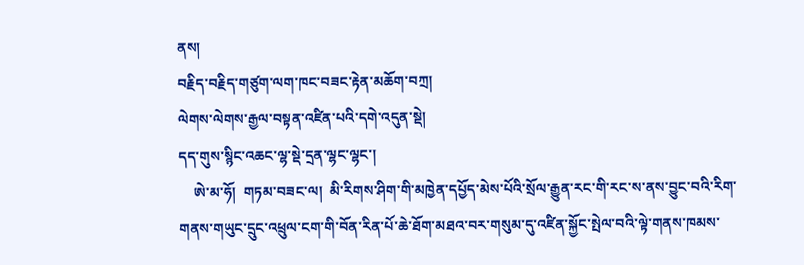ནས།
བརྗིད་བརྗིད་གཙུག་ལག་ཁང་བཟང་རྟེན་མཆོག་བཀྲ།
ལེགས་ལེགས་རྒྱལ་བསྟན་འཛིན་པའི་དགེ་འདུན་སྡེ།
དད་གུས་སྙིང་འཆང་ལྷ་སྡེ་དྲན་ལྷང་ལྷང་།
    ཨེ་མ་ཧོ།  གཏམ་བཟང་ལ།  མི་རིགས་ཤིག་གི་མཁྱེན་དཔྱོད་མེས་པོའི་སྲོལ་རྒྱུན་རང་གི་རང་ས་ནས་བྱུང་བའི་རིག་གནས་གཡུང་དྲུང་འཕྲུལ་ངག་གི་བོན་རིན་པོ་ཆེ་ཐོག་མཐའ་བར་གསུམ་དུ་འཛིན་སྐྱོང་སྤེལ་བའི་ལྟེ་གནས་ཁམས་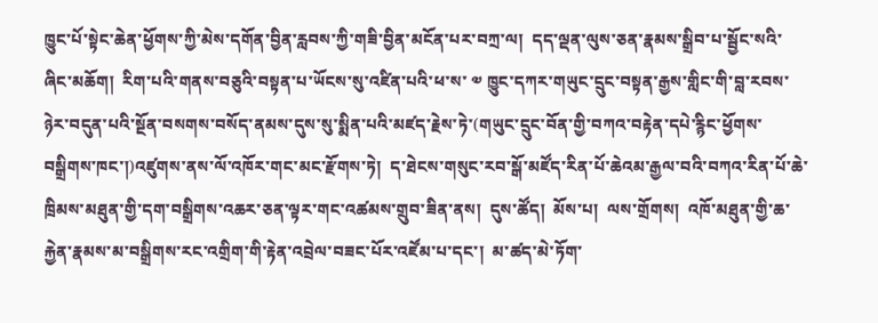ཁྱུང་པོ་སྟེང་ཆེན་ཕྱོགས་ཀྱི་མེས་དགོན་བྱིན་རླབས་ཀྱི་གཟི་བྱིན་མངོན་པར་བཀྲ་ལ།  དད་ལྡན་ལུས་ཅན་རྣམས་སྒྲིབ་པ་སྦྱོང་སའི་ཞིང་མཆོག།  རིག་པའི་གནས་བཅུའི་བསྟན་པ་ཡོངས་སུ་འཛིན་པའི་ཕ་ས་ ༧ ཁྱུང་དཀར་གཡུང་དྲུང་བསྟན་རྒྱས་གླིང་གི་བླ་རབས་ཉེར་བདུན་པའི་སྔོན་བསགས་བསོད་ནམས་དུས་སུ་སྨིན་པའི་མཛད་རྗེས་ཏེ་(གཡུང་དྲུང་བོན་གྱི་བཀའ་བརྟེན་དཔེ་རྙིང་ཕྱོགས་བསྒྲིགས་ཁང་།)འཛུགས་ནས་ལོ་འཁོར་གང་མང་རྫོགས་ཏེ།  ད་ཐེངས་གསུང་རབ་སྒོ་མཛོད་རིན་པོ་ཆེའམ་རྒྱལ་བའི་བཀའ་རིན་པོ་ཆེ་ཁྲིམས་མཐུན་གྱི་དག་བསྒྲིགས་འཆར་ཅན་ལྟར་གང་འཚམས་གྲུབ་ཟིན་ནས།  དུས་ཚོད།  མོས་པ།  ལས་གྲོགས།  འཁོ་མཐུན་གྱི་ཆ་རྐྱེན་རྣམས་མ་བསྒྲིགས་རང་འགྲིག་གི་རྟེན་འབྲེལ་བཟང་པོར་འཛོམ་པ་དང་།  མ་ཚད་མེ་ཏོག་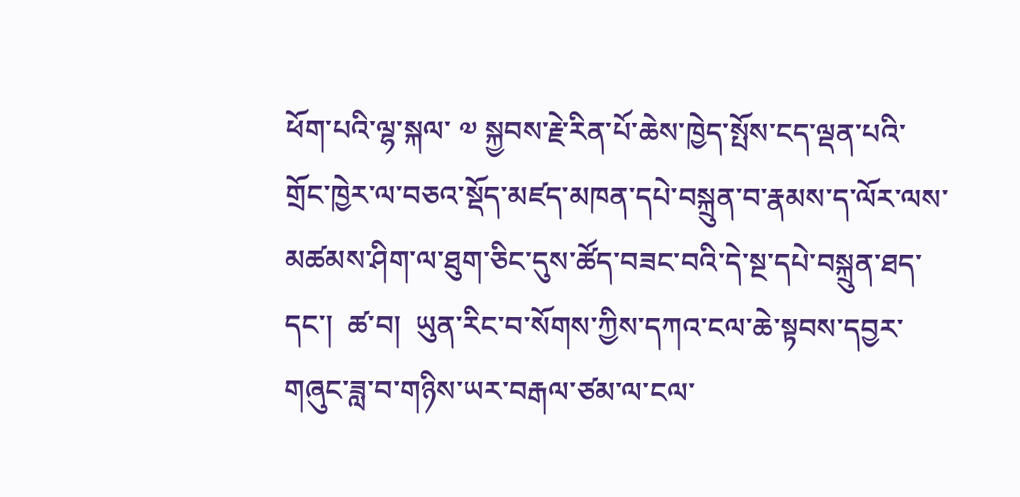ཕོག་པའི་ལྷ་སྐལ་ ༧ སྐྱབས་རྗེ་རིན་པོ་ཆེས་ཁྱེད་སྤོས་ངད་ལྡན་པའི་གྲོང་ཁྱེར་ལ་བཅའ་སྡོད་མཛད་མཁན་དཔེ་བསྐྲུན་བ་རྣམས་ད་ལོར་ལས་མཚམས་ཤིག་ལ་ཐུག་ཅིང་དུས་ཚོད་བཟང་བའི་དེ་སྔ་དཔེ་བསྐྲུན་ཐད་དང་།  ཚ་བ།  ཡུན་རིང་བ་སོགས་ཀྱིས་དཀའ་ངལ་ཆེ་སྟབས་དབྱར་གཞུང་ཟླ་བ་གཉིས་ཡར་བརྒལ་ཙམ་ལ་ངལ་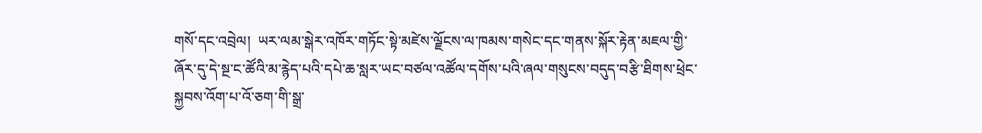གསོ་དང་འབྲེལ།  ཡར་ལམ་སྒེར་འཁོར་གཏོང་སྟེ་མཛེས་ལྗོངས་ལ་ཁམས་གསེང་དང་གནས་སྐོར་རྟེན་མཇལ་གྱི་ཞོར་དུ་དེ་སྔ་ང་ཚོའི་མ་རྙེད་པའི་དཔེ་ཆ་སླར་ཡང་བཙལ་འཚོལ་དགོས་པའི་ཞལ་གསུངས་བདུད་བརྩི་ཐིགས་ཕྲེང་སྐྱབས་འོག་པ་འོ་ཅག་གི་སྒྲ་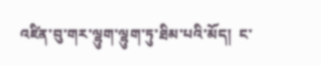འཛིན་བུ་གར་ལྷུག་ལྷུག་ཏུ་ཐིམ་པའི་མོད།  ང་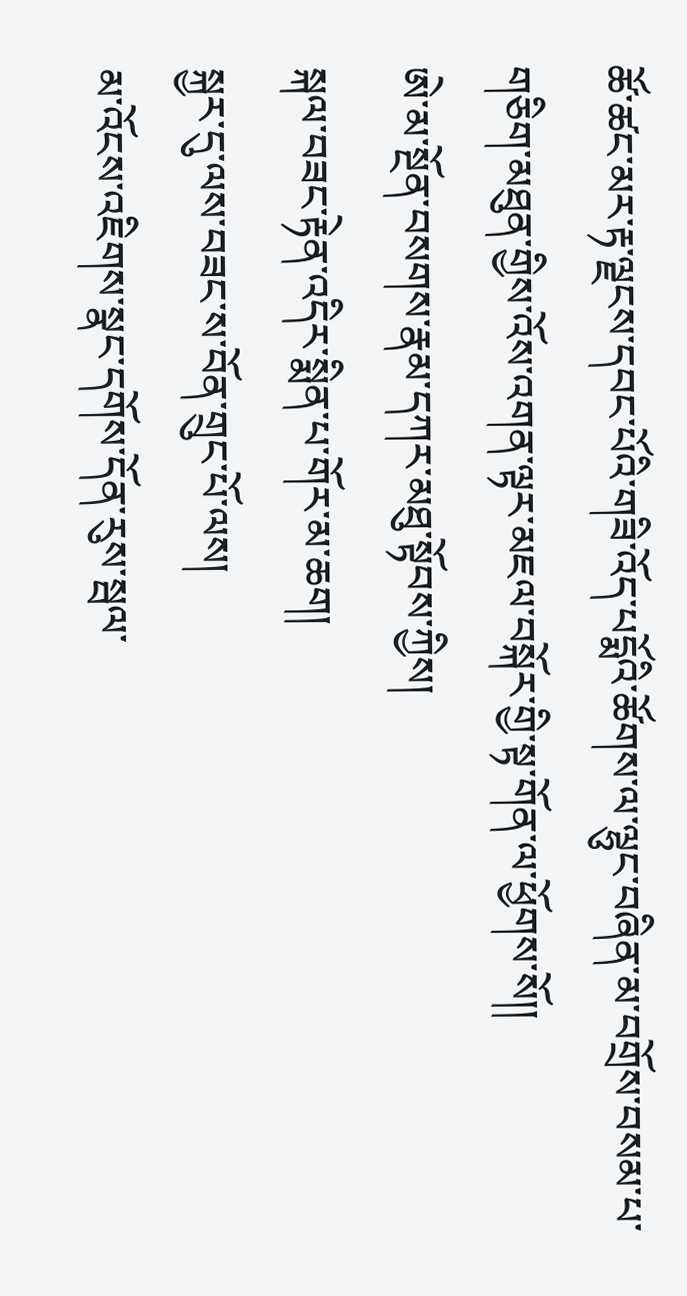ཚོ་ཚང་མར་རྟ་ལྗངས་དབང་པོའི་གཟི་འོད་པདྨོའི་ཚོགས་ལ་ལྷུང་བཞིན་མ་བགྲོས་བསམ་པ་གཅིག་མཐུན་གྱིས་འོས་འགན་ལྟར་མཇལ་བསྐོར་གྱི་སྟ་གོན་ལ་ཕྱོགས་སོ།།
ཨེ་མ་སྔོན་བསགས་རྣམ་དཀར་མཐུ་སྟོབས་ཀྱིས།
སྐལ་བཟང་རྟེན་འདིར་སྨིན་པ་གོར་མ་ཆག།
སྐྱར་དུ་ལས་བཟང་ས་བོན་གྲུང་པོ་ལས།
མ་འོངས་འཇིགས་སྣང་དགོས་དོན་རུས་སྦལ་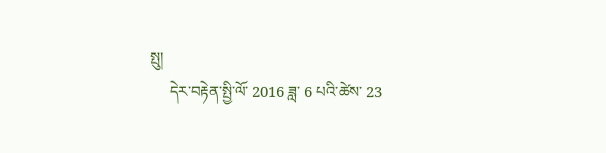སྤུ།
     དེར་བརྟེན་སྤྱི་ལོ་ 2016 ཟླ་ 6 པའི་ཚེས་ 23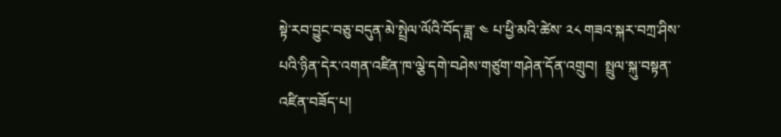སྟེ་རབ་བྱུང་བཅུ་བདུན་མེ་སྤྲེལ་ལོའི་བོད་ཟླ་ ༤ པ་ཕྱི་མའི་ཚེས་ ༢༨ གཟའ་སྐར་བཀྲ་ཤིས་པའི་ཉིན་དེར་འགན་འཛིན་ཁ་ལྕེ་དགེ་བཤེས་གཙུག་གཤེན་དོན་འགྲུབ།  སྤྲུལ་སྐུ་བསྟན་འཛིན་བཟོད་པ།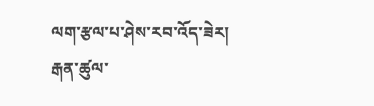ལག་རྩལ་པ་ཤེས་རབ་འོད་ཟེར།  རྒན་ཚུལ་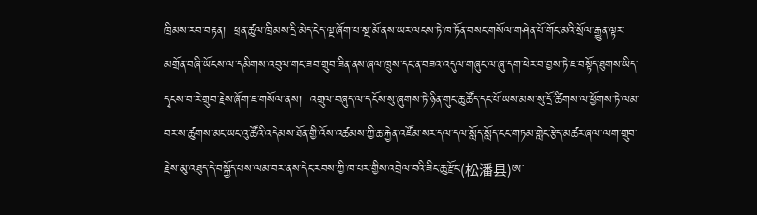ཁྲིམས་རབ་བརྟན།  ཕྲན་ཚུལ་ཁྲིམས་དྲི་མེད་ངེད་ལྔ་ཞོག་པ་སྔ་མོ་ནས་ཡར་ལངས་ཏེ་ཁ་ཏོན་བསང་གསོལ་གཤེན་པོ་གོང་མའི་སྲོལ་རྒྱུན་ལྟར་མགྲོན་བཞི་ཡོངས་ལ་དམིགས་འབུལ་གང་ཟབ་གྲུབ་ཟིན་ནས་ཞལ་ཁྲུས་དང་ན་བཟའ་འདུལ་གཞུང་ལ་ཞུ་དག་ཕེར་བ་བྱས་ཏེ་ཇ་བསྟོད་ཐུགས་ཡིད་དྭངས་བ་རེ་གྲུབ་རྗེས་ཞོག་ཇ་གསོལ་ནས།  འགྲུལ་བཞུད་ལ་དངོས་སུ་ཞུགས་ཏེ་ཉིན་གུང་ཆུ་ཚོད་དང་པོ་ཡས་མས་སུ་དྲོ་ཚིགས་ལ་ཕྱོགས་ཏེ་ལམ་བར་ས་ཚུགས་མང་ཡང་འུ་ཚོའི་འདེམས་ཐོན་གྱི་འོས་འཚམས་ཀྱི་ཆ་རྐྱེན་འཛོམ་སར་དལ་དལ་སློད་སློད་ངང་གཏམ་གླེང་རྩེད་མཚར་ཞལ་ལག་གྲུབ་རྗེས་མུ་འཐུད་དེ་བསྐྱོད་པས་ལམ་བར་ནས་དེང་རབས་ཀྱི་ཁ་པར་གྱིས་འབྲེལ་བའི་ཟིང་ཆུ་རྫོང་(松潘县)ཨ་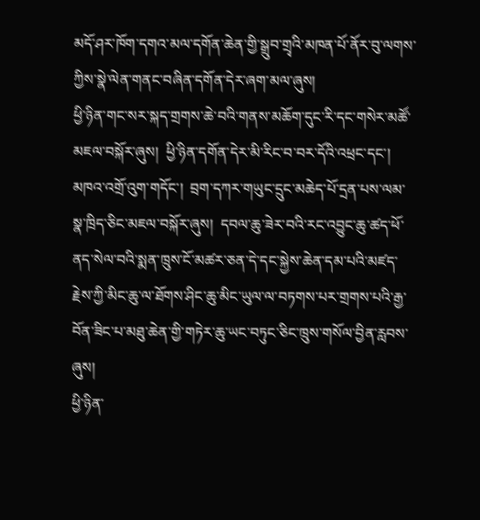མདོ་ཤར་ཁོག་དགའ་མལ་དགོན་ཆེན་གྱི་སྒྲུབ་གྲྭའི་མཁན་པོ་ནོར་བུ་ལགས་ཀྱིས་སྣེ་ལེན་གནང་བཞིན་དགོན་དེར་ཞག་མལ་ཞུས།
ཕྱི་ཉིན་གང་སར་སྐད་གྲགས་ཆེ་བའི་གནས་མཆོག་དུང་རི་དང་གསེར་མཚོ་མཇལ་བསྐོར་ཞུས།  ཕྱི་ཉིན་དགོན་དེར་མི་རིང་བ་བར་དོའི་འཕྲང་དང་།  མཁའ་འགྲོ་འུག་གདོང་།  བྲག་དཀར་གཡུང་དྲུང་མཆེད་པོ་དྲན་པས་ལམ་སྣ་ཁྲིད་ཅིང་མཇལ་བསྐོར་ཞུས།  དབལ་ཆུ་ཟེར་བའི་རང་འབྱུང་ཆུ་ཚད་ཕོ་ནད་སེལ་བའི་སྨན་ཁྲུས་ངོ་མཚར་ཅན་དེ་དང་སྐྱེས་ཆེན་དམ་པའི་མཛད་རྗེས་ཀྱི་མིང་ཆུ་ལ་ཐོགས་ཤིང་ཆུ་མིང་ཡུལ་ལ་བཏགས་པར་གྲགས་པའི་རྒྱ་བོན་ཟིང་པ་མཐུ་ཆེན་གྱི་གཏེར་ཆུ་ཡང་བཏུང་ཅིང་ཁྲུས་གསོལ་བྱིན་རླབས་ཞུས།
ཕྱི་ཉིན་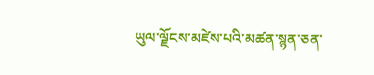ཡུལ་ལྗོངས་མཛེས་པའི་མཚན་སྙན་ཅན་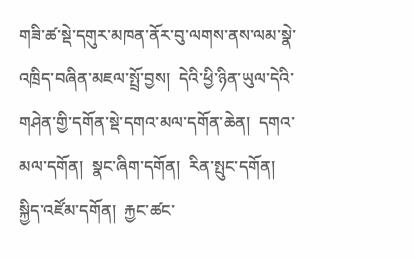གཟི་ཚ་སྡེ་དགུར་མཁན་ནོར་བུ་ལགས་ནས་ལམ་སྣེ་འཁྲིད་བཞིན་མཇལ་སྤྲོ་བྱས།  དེའི་ཕྱི་ཉིན་ཡུལ་དེའི་གཤེན་གྱི་དགོན་སྡེ་དགའ་མལ་དགོན་ཆེན།  དགའ་མལ་དགོན།  སྣང་ཞིག་དགོན།  རིན་སྤུང་དགོན།  སྐྱིད་འཛོམ་དགོན།  རྐྱང་ཚང་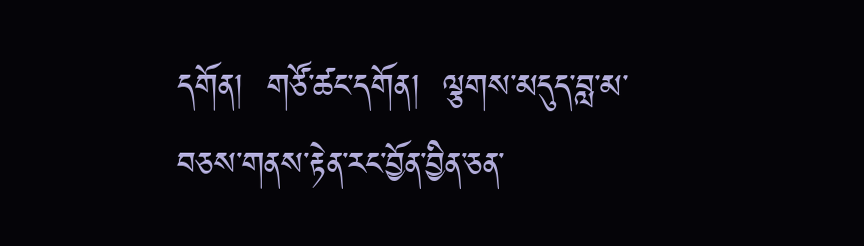དགོན།  གཙོ་ཚང་དགོན།  ལྕགས་མདུད་བླ་མ་བཅས་གནས་རྟེན་རང་བྱོན་བྱིན་ཅན་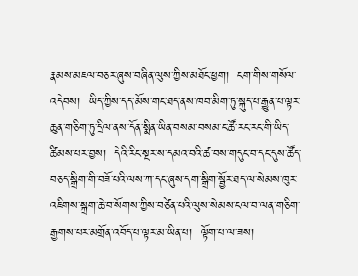རྣམས་མཇལ་བཅར་ཞུས་བཞིན་ལུས་ཀྱིས་མཐོང་ཕྱག།  ངག་གིས་གསོལ་འདེབས།  ཡིད་ཀྱིས་དད་མོས་གང་ཐད་ནས་ཁབ་མིག་ཏུ་སྐུད་པ་རྒྱུན་པ་ལྟར་ཆུན་གཅིག་ཏུ་དྲིལ་ནས་དོན་སྨིན་ཡིན་བསམ་བསམ་ང་ཚོ་རང་རང་གི་ཡིད་ཚིམས་པར་བྱས།  དེའི་རིང་སྔར་ས་དམའ་བའི་ཚ་བས་གདུང་བ་དང་དུས་ཚོད་བཅད་སྒྲིག་གི་བཟོ་པའི་ལས་ཀ་དང་ཞུས་དག་སྒྲིག་སྦྱོར་ཐད་ལ་སེམས་ཁུར་འཇིགས་སྐྲག་ཆེ་བ་སོགས་ཀྱིས་བཙེན་པའི་ལུས་སེམས་ངལ་བ་ལན་གཅིག་རྒྱགས་པར་མགྲོན་འབོད་པ་ལྟར་མ་ཡིན་པ།  ལྟོག་པ་ལ་ཟས།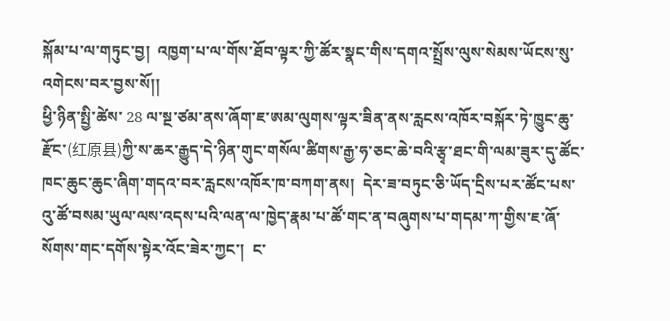སྐོམ་པ་ལ་གཏུང་བྱ།  འཁྱག་པ་ལ་གོས་ཐོབ་ལྟར་ཀྱི་ཚོར་སྣང་གིས་དགའ་སྤྲོས་ལུས་སེམས་ཡོངས་སུ་འགེངས་བར་བྱས་སོ།།
ཕྱི་ཉིན་སྤྱི་ཚེས་ 28 ལ་སྔ་ཙམ་ནས་ཞོག་ཇ་ཨམ་ལུགས་ལྟར་ཟིན་ནས་རླངས་འཁོར་བསྐོར་ཏེ་ཁྱུང་ཆུ་རྫོང་(红原县)ཀྱི་ས་ཆར་རྒྱུད་དེ་ཉིན་གུང་གསོལ་ཚིགས་རྒྱ་ཧ་ཅང་ཆེ་བའི་རྩྭ་ཐང་གི་ལམ་ཟུར་དུ་ཚོང་ཁང་ཆུང་ཆུང་ཞིག་གདའ་བར་རླངས་འཁོར་ཁ་བཀག་ནས།  དེར་ཟ་བཏུང་ཅི་ཡོད་དྲིས་པར་ཚོང་པས་འུ་ཚོ་བསམ་ཡུལ་ལས་འདས་པའི་ལན་ལ་ཁྱེད་རྣམ་པ་ཚོ་གང་ན་བཞུགས་པ་གདམ་ཀ་གྱིས་ཇ་ཞོ་སོགས་གང་དགོས་སྟེར་འོང་ཟེར་ཀྱང་།  ང་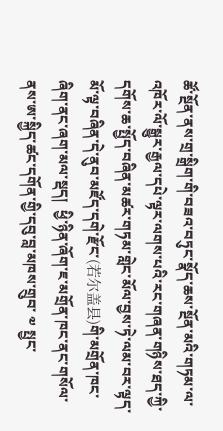ཚོ་སྔོན་ནས་གྲ་སྒྲིག་གི་བཟའ་བཏུང་སྣོད་ཆས་སྔོན་མའི་གཏམ་ལ་འཁོར་ལོ་སྒྱུར་རྒྱལ་དཔེ་ལྟར་ལགས་པའི་རང་གཞན་གཉིས་ཐད་ཀྱི་དགོས་ཆ་སྤྱོད་བཞིན་མཚར་གཏམ་གླེང་མོལ་བྱས་ཏེ་ལམ་བར་ལྟད་མོ་ལྟ་བཞིན་དེ་ནུབ་མཛོད་དགེ་རྫོང་(若尔盖县)གི་མགྲོན་ཁང་ཞིག་ནང་ཞག་མལ་སྡད།  ཕྱི་ཉིན་ཞོག་ཇ་མགྲོན་ཁང་ནང་གསོལ་ནས་ཨ་སྐྱིད་ཚང་དགོན་གྱི་དབུ་བླ་མཁས་གྲུབ་ ༧ སྤྱང་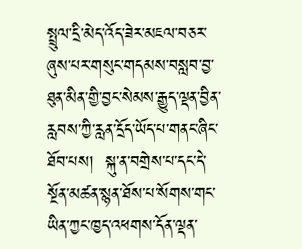སྤྲུལ་དྲི་མེད་འོད་ཟེར་མཇལ་བཅར་ཞུས་པར་གསུང་གདམས་བསླབ་བྱ་ཐུན་མིན་གྱི་བྱང་སེམས་རྒྱུད་ལྡན་བྱིན་རླབས་ཀྱི་རླན་དྲོད་ཡོད་པ་གནང་ཞིང་ཐོབ་པས།  སྐུ་ན་བགྲེས་པ་དང་དེ་སྔོན་མཚན་སྙན་ཐོས་པ་སོགས་གང་ཡིན་ཀྱང་ཁྱད་འཕགས་དོན་ལྡན་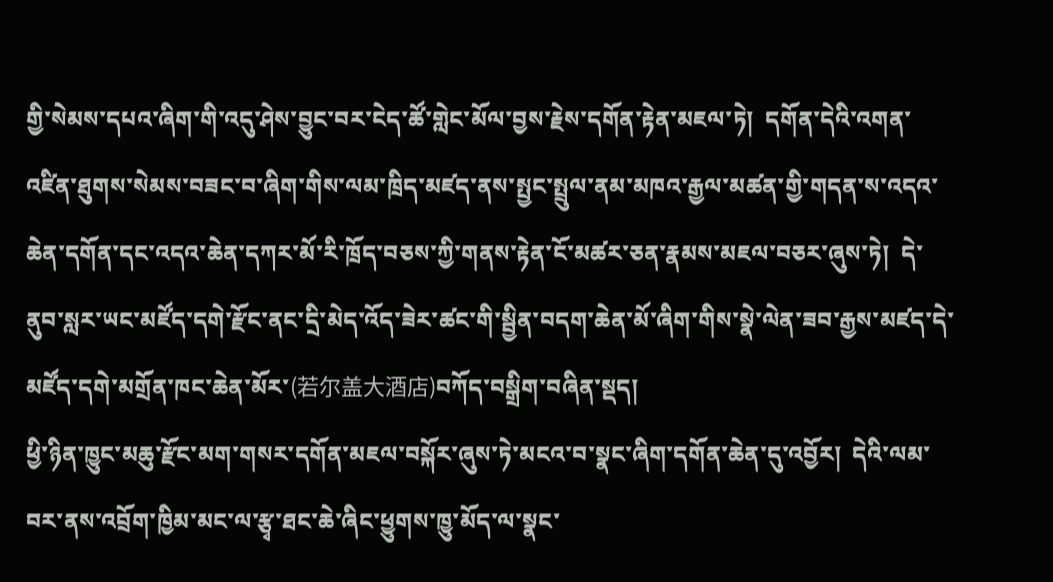གྱི་སེམས་དཔའ་ཞིག་གི་འདུ་ཤེས་བྱུང་བར་ངེད་ཚོ་གླེང་མོལ་བྱས་རྗེས་དགོན་རྟེན་མཇལ་ཏེ།  དགོན་དེའི་འགན་འཛིན་ཐུགས་སེམས་བཟང་བ་ཞིག་གིས་ལམ་ཁྲིད་མཛད་ནས་སྤྱང་སྤྲུལ་ནམ་མཁའ་རྒྱལ་མཚན་གྱི་གདན་ས་འདའ་ཆེན་དགོན་དང་འདའ་ཆེན་དཀར་མོ་རི་ཁྲོད་བཅས་ཀྱི་གནས་རྟེན་ངོ་མཚར་ཅན་རྣམས་མཇལ་བཅར་ཞུས་ཏེ།  དེ་ནུབ་སླར་ཡང་མཛོད་དགེ་རྫོང་ནང་དྲི་མེད་འོད་ཟེར་ཚང་གི་སྦྱིན་བདག་ཆེན་མོ་ཞིག་གིས་སྣེ་ལེན་ཟབ་རྒྱས་མཛད་དེ་མཛོད་དགེ་མགྲོན་ཁང་ཆེན་མོར་(若尔盖大酒店)བཀོད་བསྒྲིག་བཞིན་སྡད།
ཕྱི་ཉིན་ཁྱུང་མཆུ་རྫོང་མག་གསར་དགོན་མཇལ་བསྐོར་ཞུས་ཏེ་མངའ་བ་སྣང་ཞིག་དགོན་ཆེན་དུ་འབྱོར།  དེའི་ལམ་བར་ནས་འབྲོག་ཁྱིམ་མང་ལ་རྩྭ་ཐང་ཆེ་ཞིང་ཕྱུགས་ཁྱུ་མོད་ལ་སྣང་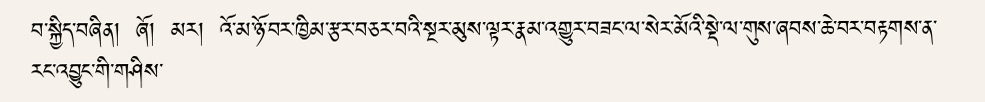བ་སྐྱིད་བཞིན།  ཞོ།  མར།  འོ་མ་ཉོ་བར་ཁྱིམ་རྩར་བཅར་བའི་སྔར་མུས་ལྟར་རྣམ་འགྱུར་བཟང་ལ་སེར་མོའི་སྡེ་ལ་གུས་ཞབས་ཆེ་བར་བརྟགས་ན་རང་འབྱུང་གི་གཤིས་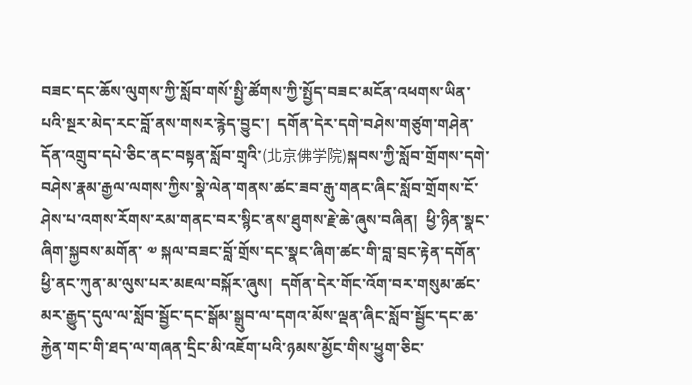བཟང་དང་ཆོས་ལུགས་ཀྱི་སློབ་གསོ་སྤྱི་ཚོགས་ཀྱི་སྤྱོད་བཟང་མངོན་འཕགས་ཡིན་པའི་སྔར་མེད་རང་བློ་ནས་གསར་རྙེད་བྱུང་།  དགོན་དེར་དགེ་བཤེས་གཙུག་གཤེན་དོན་འགྲུབ་དཔེ་ཅིང་ནང་བསྟན་སློབ་གྲྭའི་(北京佛学院)སྐབས་ཀྱི་སློབ་གྲོགས་དགེ་བཤེས་རྣམ་རྒྱལ་ལགས་ཀྱིས་སྣེ་ལེན་གནས་ཚང་ཟབ་རྒུ་གནང་ཞིང་སློབ་གྲོགས་ངོ་ཤེས་པ་འགས་རོགས་རམ་གནང་བར་སྙིང་ནས་ཐུགས་རྗེ་ཆེ་ཞུས་བཞིན།  ཕྱི་ཉིན་སྣང་ཞིག་སྐྱབས་མགོན་ ༧ སྐལ་བཟང་བློ་གྲོས་དང་སྣང་ཞིག་ཚང་གི་བླ་བྲང་རྟེན་དགོན་ཕྱི་ནང་ཀུན་མ་ལུས་པར་མཇལ་བསྐོར་ཞུས།  དགོན་དེར་གོང་འོག་བར་གསུམ་ཚང་མར་རྒྱུད་དུལ་ལ་སློབ་སྦྱོང་དང་སྒོམ་སྒྲུབ་ལ་དགའ་མོས་ལྡན་ཞིང་སློབ་སྦྱོང་དང་ཆ་རྐྱེན་གང་གི་ཐད་ལ་གཞན་དྲིང་མི་འཇོག་པའི་ཉམས་མྱོང་གིས་ཕྱུག་ཅིང་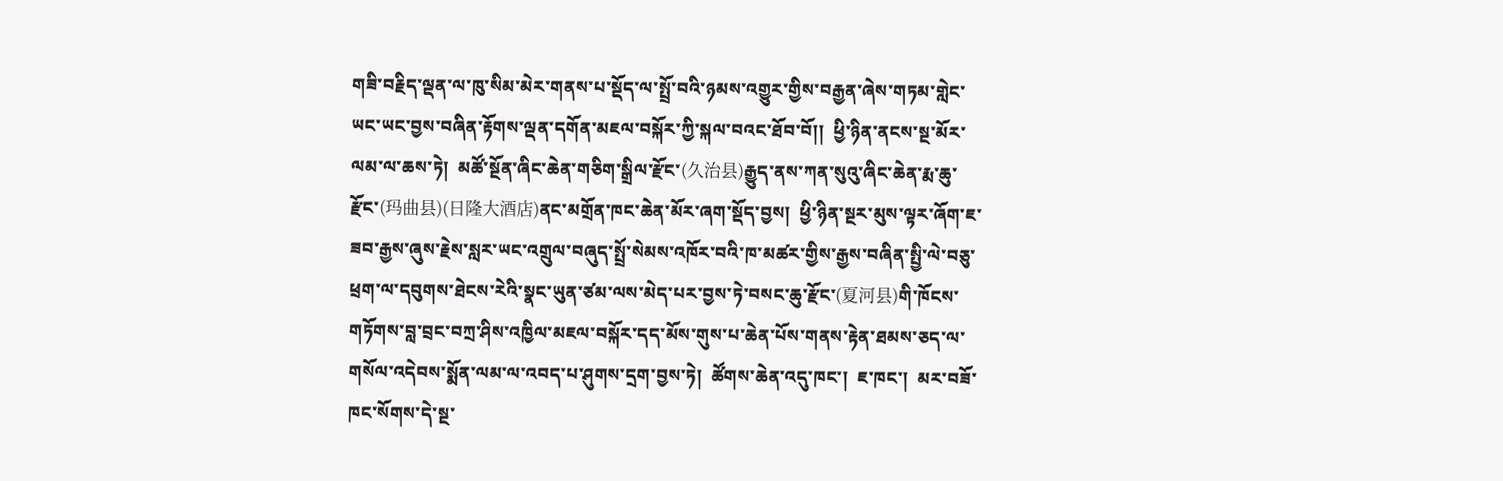གཟི་བརྗིད་ལྡན་ལ་ཁུ་སིམ་མེར་གནས་པ་སྡོད་ལ་སྤྲོ་བའི་ཉམས་འགྱུར་གྱིས་བརྒྱན་ཞེས་གཏམ་གླེང་ཡང་ཡང་བྱས་བཞིན་རྟོགས་ལྡན་དགོན་མཇལ་བསྐོར་ཀྱི་སྐལ་བའང་ཐོབ་བོ།།  ཕྱི་ཉིན་ནངས་སྔ་མོར་ལམ་ལ་ཆས་ཏེ།  མཚོ་སྔོན་ཞིང་ཆེན་གཅིག་སྒྲིལ་རྫོང་(久治县)རྒྱུད་ནས་ཀན་སུའུ་ཞིང་ཆེན་རྨ་ཆུ་རྫོང་(玛曲县)(日隆大酒店)ནང་མགྲོན་ཁང་ཆེན་མོར་ཞག་སྡོད་བྱས།  ཕྱི་ཉིན་སྔར་མུས་ལྟར་ཞོག་ཇ་ཟབ་རྒྱས་ཞུས་རྗེས་སླར་ཡང་འགྲུལ་བཞུད་སྤྲོ་སེམས་འཁོར་བའི་ཁ་མཚར་གྱིས་རྒྱས་བཞིན་སྤྱི་ལེ་བཅུ་ཕྲག་ལ་དབུགས་ཐེངས་རེའི་སྣང་ཡུན་ཙམ་ལས་མེད་པར་བྱས་ཏེ་བསང་ཆུ་རྫོང་(夏河县)གི་ཁོངས་གཏོགས་བླ་བྲང་བཀྲ་ཤིས་འཁྱིལ་མཇལ་བསྐོར་དད་མོས་གུས་པ་ཆེན་པོས་གནས་རྟེན་ཐམས་ཅད་ལ་གསོལ་འདེབས་སྨོན་ལམ་ལ་འབད་པ་ཤུགས་དྲག་བྱས་ཏེ།  ཚོགས་ཆེན་འདུ་ཁང་།  ཇ་ཁང་།  མར་བཟོ་ཁང་སོགས་དེ་སྔ་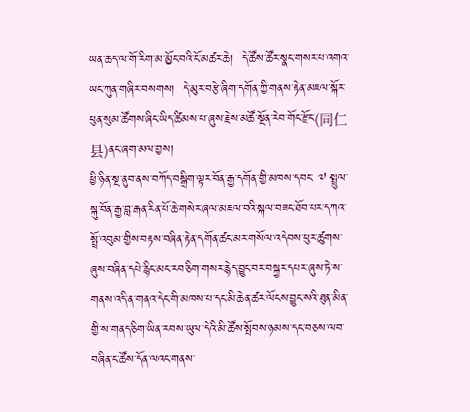ཡན་ཆད་ལ་གོ་རིག་མ་མྱོང་བའི་ངོ་མཚར་ཆེ།  དེ་ཚོས་ཚོར་སྣང་གསར་པ་འགའ་ཡང་ཀུན་གཞིར་བསགས།  དེ་མུར་བརྩེ་ཞིག་དགོན་ཀྱི་གནས་རྟེན་མཇལ་སྐོར་ཕུན་སུམ་ཚོགས་ཞིང་ཡིད་ཚིམས་པ་ཞུས་རྗེས་མཚོ་སྔོན་རེབ་གོང་རྫོང་(同仁县)ནང་ཞག་མལ་བྱས།
ཕྱི་ཉིན་སྔ་ནུབ་ནས་བཀོད་བསྒྲིག་ལྟར་བོན་རྒྱ་དགོན་གྱི་མཁས་དབང་ ༧ སྤྲུལ་སྐུ་བོན་རྒྱ་བླ་རྒན་རིན་པོ་ཆེ་གསེར་ཞལ་མཇལ་བའི་སྐལ་བཟང་ཐོབ་པར་དཀའ་སྤྲོ་འབུམ་གྱིས་བརྟས་བཞིན་རྟེན་དགོན་ཚང་མར་གསོལ་འདེབས་ཕུར་ཚུགས་ཞུས་བཞིན་དཔེ་རྙིང་མང་རབ་ཅིག་གསར་རྙེད་བྱུང་བར་བསྐྱར་དཔར་ཞུས་ཏེ་ས་གནས་འདི་ན་གནའ་དེང་གི་མཁས་པ་དང་མི་ཆེན་ཚར་ལོངས་བྱུང་སའི་ཐུན་མིན་གྱི་ས་གནད་ཅིག་ཡིན་རབས་ཡུལ་དེའི་མི་ཚོས་སྤོབས་ཉམས་དང་བཅས་ལབ་བཞིན་ང་ཚོས་དོན་ལའང་གནས་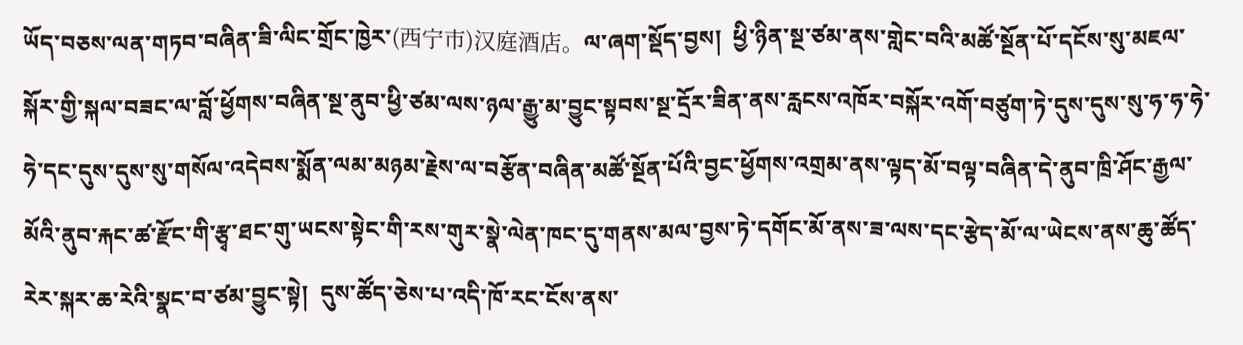ཡོད་བཅས་ལན་གཏབ་བཞིན་ཟི་ལིང་གྲོང་ཁྱེར་(西宁市)汉庭酒店。ལ་ཞག་སྡོད་བྱས།  ཕྱི་ཉིན་སྔ་ཙམ་ནས་གླེང་བའི་མཚོ་སྔོན་པོ་དངོས་སུ་མཇལ་སྐོར་གྱི་སྐལ་བཟང་ལ་བློ་ཕྱོགས་བཞིན་སྔ་ནུབ་ཕྱི་ཙམ་ལས་ཉལ་རྒྱུ་མ་བྱུང་སྟབས་སྔ་དྲོར་ཟིན་ནས་རླངས་འཁོར་བསྐོར་འགོ་བཙུག་ཏེ་དུས་དུས་སུ་ཧ་ཧ་ཧེ་ཧེ་དང་དུས་དུས་སུ་གསོལ་འདེབས་སྨོན་ལམ་མཉམ་རྗེས་ལ་བརྩོན་བཞིན་མཚོ་སྔོན་པོའི་བྱང་ཕྱོགས་འགྲམ་ནས་ལྟད་མོ་བལྟ་བཞིན་དེ་ནུབ་ཁྲི་ཤོང་རྒྱལ་མོའི་ནུབ་རྐང་ཚ་རྫོང་གི་རྩྭ་ཐང་གུ་ཡངས་སྟེང་གི་རས་གུར་སྣེ་ལེན་ཁང་དུ་གནས་མལ་བྱས་ཏེ་དགོང་མོ་ནས་ཟ་ལས་དང་རྩེད་མོ་ལ་ཡེངས་ནས་ཆུ་ཚོད་རེར་སྐར་ཆ་རེའི་སྣང་བ་ཙམ་བྱུང་སྟེ།  དུས་ཚོད་ཅེས་པ་འདི་ཁོ་རང་ངོས་ནས་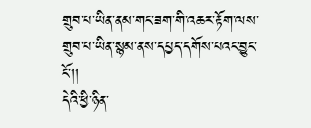གྲུབ་པ་ཡིན་ནམ་གང་ཟག་གི་འཆར་རྟོག་ལས་གྲུབ་པ་ཡིན་སྙམ་ནས་དཔྱད་དགོས་པའང་བྱུང་ངོ་།།
དེའི་ཕྱི་ཉིན་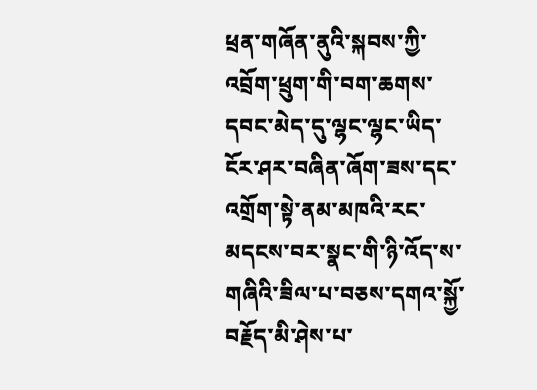ཕྲན་གཞོན་ནུའི་སྐབས་ཀྱི་འབྲོག་ཕྲུག་གི་བག་ཆགས་དབང་མེད་དུ་ལྷང་ལྷང་ཡིད་ངོར་ཤར་བཞིན་ཞོག་ཟས་དང་འགྲོག་སྟེ་ནམ་མཁའི་རང་མདངས་བར་སྣང་གི་ཉི་འོད་ས་གཞིའི་ཟིལ་པ་བཅས་དགའ་སྐྱོ་བརྗོད་མི་ཤེས་པ་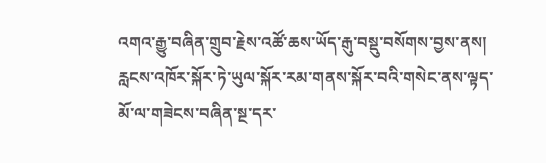འགའ་རྒྱུ་བཞིན་གྲུབ་རྗེས་འཚོ་ཆས་ཡོད་རྒུ་བསྡུ་བསོགས་བྱས་ནས།   རླངས་འཁོར་སྐོར་ཏེ་ཡུལ་སྐོར་རམ་གནས་སྐོར་བའི་གསེང་ནས་ལྟད་མོ་ལ་གཟེངས་བཞིན་སྔ་དར་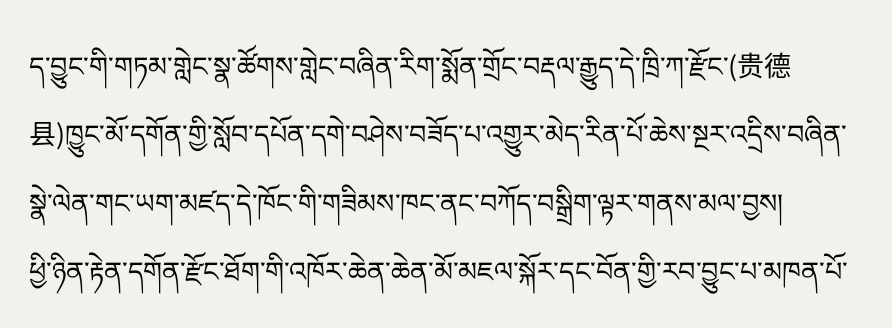ད་བྱུང་གི་གཏམ་གླེང་སྣ་ཚོགས་གླེང་བཞིན་རིག་སྨོན་གྲོང་བརྡལ་རྒྱུད་དེ་ཁྲི་ཀ་རྫོང་(贵德县)ཁྱུང་མོ་དགོན་གྱི་སློབ་དཔོན་དགེ་བཤེས་བཟོད་པ་འགྱུར་མེད་རིན་པོ་ཆེས་སྔར་འདྲིས་བཞིན་སྣེ་ལེན་གང་ཡག་མཛད་དེ་ཁོང་གི་གཟིམས་ཁང་ནང་བཀོད་བསྒྲིག་ལྟར་གནས་མལ་བྱས།
ཕྱི་ཉིན་རྟེན་དགོན་རྫོང་ཐོག་གི་འཁོར་ཆེན་ཆེན་མོ་མཇལ་སྐོར་དང་བོན་གྱི་རབ་བྱུང་པ་མཁན་པོ་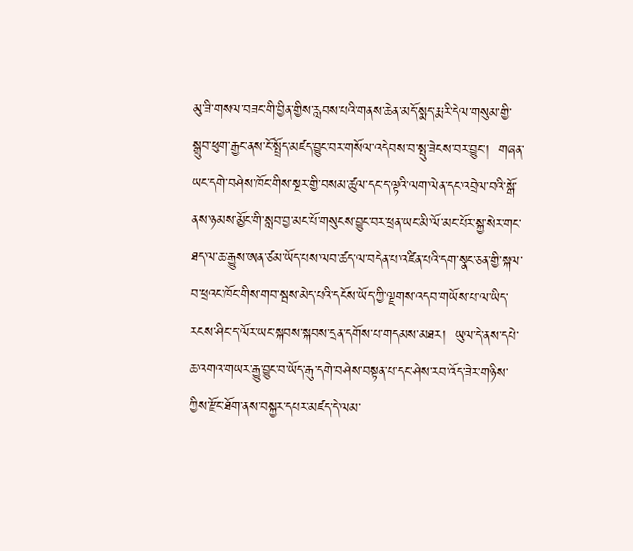མུ་ཟི་གསལ་བཟང་གི་བྱིན་གྱིས་རླབས་པའི་གནས་ཆེན་མདོ་སྨད་རྨ་རི་དེལ་གསུམ་གྱི་སྒྲུབ་ཕུག་རྒྱང་ནས་ངོ་སྤྲོད་མཛད་བྱུང་བར་གསོལ་འདེབས་བ་སྤུ་ཟེངས་བར་བྱུང་།  གཞན་ཡང་དགེ་བཤེས་ཁོང་གིས་སྔར་གྱི་བསམ་ཚུལ་དང་ད་ལྟའི་ལག་ལེན་དང་འབྲེལ་བའི་སྒོ་ནས་ཉམས་མྱོང་གི་སླབ་བྱ་མང་པོ་གསུངས་བྱུང་བར་ཕྲན་ཡང་མི་ལོ་མང་པོར་སྐྱ་སེར་གང་ཐད་ལ་ཆ་རྒྱུས་ཨན་ཙམ་ཡོད་པས་ལབ་ཚད་ལ་བདེན་པ་འཛིན་པའི་དག་སྣང་ཅན་གྱི་སྐལ་བ་ཕྲའང་ཁོང་གིས་གབ་སྦས་མེད་པའི་དངོས་ཡོད་ཀྱི་ལྗགས་འདབ་གཡོས་པ་ལ་ཡིད་རངས་ཤིང་ད་ལོར་ཡང་སྐབས་སྐབས་དྲན་དགོས་པ་གདམས་མཐར།  ཡུལ་དེ་ནས་དཔེ་ཆ་འགའ་གཡར་རྒྱུ་བྱུང་བ་ཡོད་རྒུ་དགེ་བཤེས་བསྟན་པ་དང་ཤེས་རབ་འོད་ཟེར་གཉིས་ཀྱིས་རྫོང་ཐོག་ནས་བསྐྱར་དཔར་མཛད་དེ་ལམ་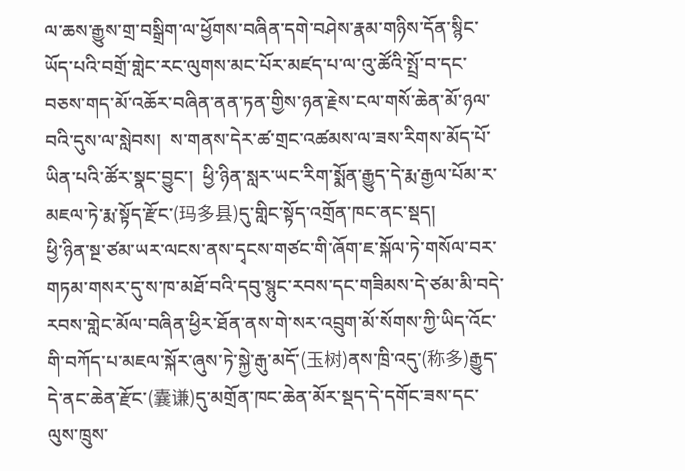ལ་ཆས་རྒྱུས་གྲ་བསྒྲིག་ལ་ཕྱོགས་བཞིན་དགེ་བཤེས་རྣམ་གཉིས་དོན་སྙིང་ཡོད་པའི་བགྲོ་གླེང་རང་ལུགས་མང་པོར་མཛད་པ་ལ་འུ་ཚོའི་སྤྲོ་བ་དང་བཅས་གད་མོ་འཆོར་བཞིན་ནན་ཏན་གྱིས་ཉན་རྗེས་ངལ་གསོ་ཆེན་མོ་ཉལ་བའི་དུས་ལ་སླེབས།  ས་གནས་དེར་ཚ་གྲང་འཚམས་ལ་ཟས་རིགས་མོད་པོ་ཡིན་པའི་ཚོར་སྣང་བྱུང་།  ཕྱི་ཉིན་སླར་ཡང་རིག་སྨོན་རྒྱུད་དེ་རྨ་རྒྱལ་པོམ་ར་མཇལ་ཏེ་རྨ་སྟོད་རྫོང་(玛多县)དུ་གླིང་སྟོད་འགྲོན་ཁང་ནང་སྡད།
ཕྱི་ཉིན་སྔ་ཙམ་ཡར་ལངས་ནས་དྭངས་གཙང་གི་ཞོག་ཇ་སྐོལ་ཏེ་གསོལ་བར་གཏམ་གསར་དུ་ས་ཁ་མཐོ་བའི་དབུ་སྙུང་རབས་དང་གཟིམས་དེ་ཙམ་མི་བདེ་རབས་གླེང་མོལ་བཞིན་ཕྱིར་ཐོན་ནས་གེ་སར་འབྲུག་མོ་སོགས་ཀྱི་ཡིད་འོང་གི་བཀོད་པ་མཇལ་སྐོར་ཞུས་ཏེ་སྐྱེ་རྒུ་མདོ་(玉树)ནས་ཁྲི་འདུ་(称多)རྒྱུད་དེ་ནང་ཆེན་རྫོང་(囊谦)དུ་མགྲོན་ཁང་ཆེན་མོར་སྡད་དེ་དགོང་ཟས་དང་ལུས་ཁྲུས་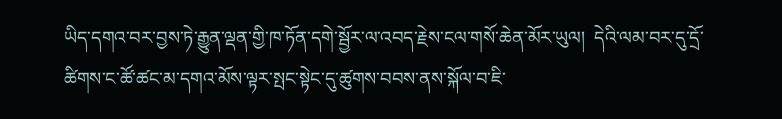ཡིད་དགའ་བར་བྱས་ཏེ་རྒྱུན་ལྡན་གྱི་ཁ་ཏོན་དགེ་སྦྱོར་ལ་འབད་རྗེས་ངལ་གསོ་ཆེན་མོར་ཡུལ།  དེའི་ལམ་བར་དུ་དྲོ་ཚིགས་ང་ཚོ་ཚང་མ་དགའ་མོས་ལྟར་སྤང་སྟེང་དུ་ཚུགས་བབས་ནས་སྐོལ་བ་ཇི་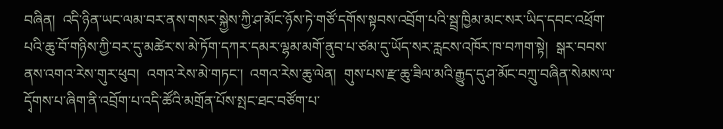བཞིན།  འདི་ཉིན་ཡང་ལམ་བར་ནས་གསར་སྐྱེས་ཀྱི་ཤ་མོང་ཉོས་ཏེ་གཙོ་དགོས་སྟབས་འབྲོག་པའི་སྦྲ་ཁྱིམ་མང་སར་ཡིད་དབང་འཕྲོག་པའི་ཆུ་བོ་གཉིས་ཀྱི་བར་དུ་མཚེར་ས་མེ་ཏོག་དཀར་དམར་ལྷམ་མགོ་ནུབ་པ་ཙམ་དུ་ཡོད་སར་རླངས་འཁོར་ཁ་བཀག་སྟེ།  སྒར་བབས་ནས་འགའ་རེས་གུར་ཕུབ།  འགའ་རེས་མེ་གཏང་།  འགའ་རེས་ཆུ་ལེན།  གུས་པས་རྫ་ཆུ་ཟིལ་མའི་རྒྱུད་དུ་ཤ་མོང་བཀྲུ་བཞིན་སེམས་ལ་དྭོགས་པ་ཞིག་ནི་འབྲོག་པ་འདི་ཚོའི་མགྲོན་པོས་སྤང་ཐང་བཙོག་པ་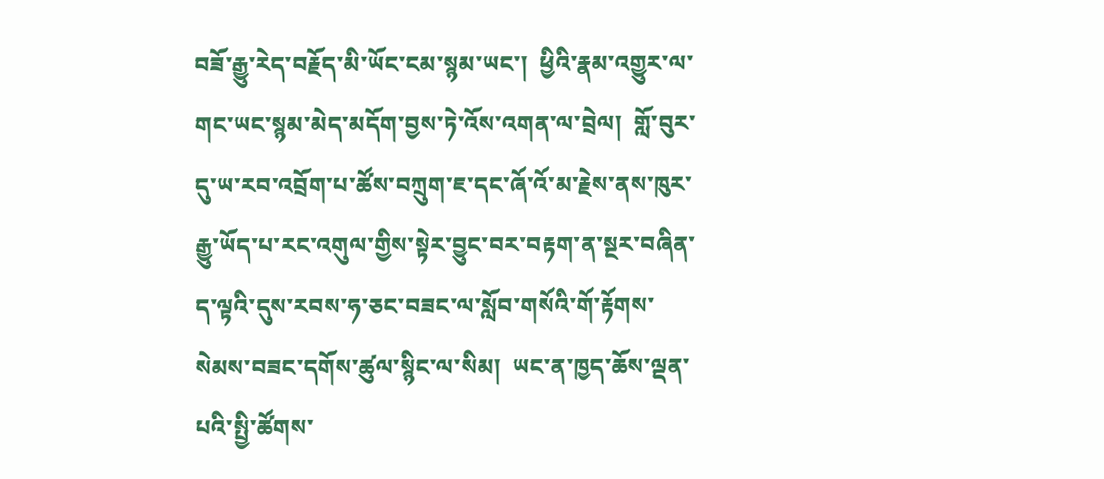བཟོ་རྒྱུ་རེད་བརྗོད་མི་ཡོང་ངམ་སྙམ་ཡང་།  ཕྱིའི་རྣམ་འགྱུར་ལ་གང་ཡང་སྙམ་མེད་མདོག་བྱས་ཏེ་འོས་འགན་ལ་བྲེལ།  གློ་བུར་དུ་ཡ་རབ་འབྲོག་པ་ཚོས་བཀྲུག་ཇ་དང་ཞོ་འོ་མ་རྗེས་ནས་ཁུར་རྒྱུ་ཡོད་པ་རང་འགུལ་གྱིས་སྟེར་བྱུང་བར་བརྟག་ན་སྔར་བཞིན་ད་ལྟའི་དུས་རབས་ཧ་ཅང་བཟང་ལ་སློབ་གསོའི་གོ་རྟོགས་སེམས་བཟང་དགོས་ཚུལ་སྙིང་ལ་སིམ།  ཡང་ན་ཁྱད་ཆོས་ལྡན་པའི་སྤྱི་ཚོགས་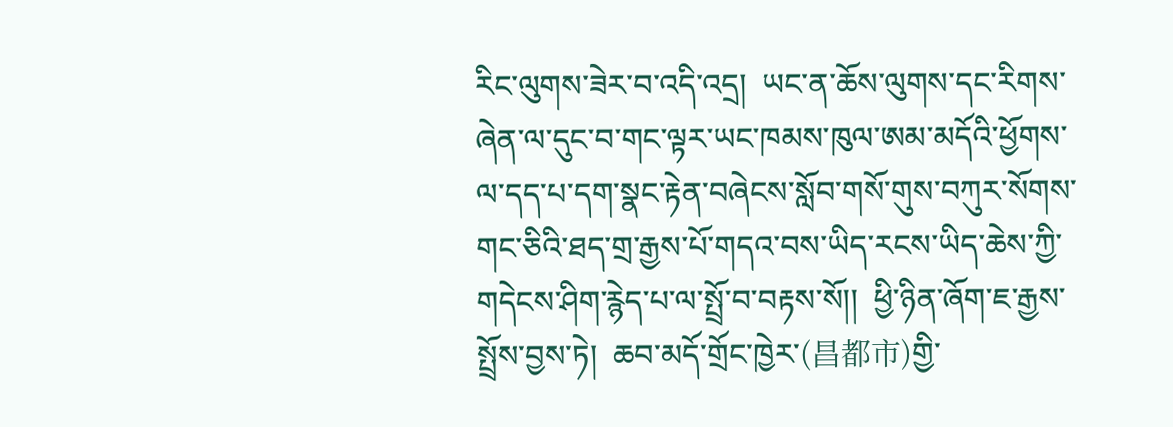རིང་ལུགས་ཟེར་བ་འདི་འདྲ།  ཡང་ན་ཆོས་ལུགས་དང་རིགས་ཞེན་ལ་དུང་བ་གང་ལྟར་ཡང་ཁམས་ཁུལ་ཨམ་མདོའི་ཕྱོགས་ལ་དད་པ་དག་སྣང་རྟེན་བཞེངས་སློབ་གསོ་གུས་བཀུར་སོགས་གང་ཅིའི་ཐད་གྲ་རྒྱས་པོ་གདའ་བས་ཡིད་རངས་ཡིད་ཆེས་ཀྱི་གདེངས་ཤིག་རྙེད་པ་ལ་སྤྲོ་བ་བརྟས་སོ།།  ཕྱི་ཉིན་ཞོག་ཇ་རྒྱས་སྤྲོས་བྱས་ཏེ།  ཆབ་མདོ་གྲོང་ཁྱེར་(昌都市)གྱི་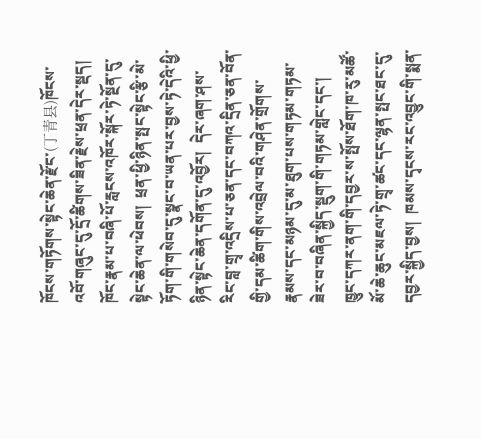ཁོངས་གཏོགས་སྟེང་ཆེན་རྫོང་(丁青县)ཁོངས་འབོ་གཞུང་དུ་དྲོ་ཚིགས་ཟིན་རྗེས་ཕྲན་དེར་སྡད།  ཁོང་རྣམ་པ་བཞི་པོ་རླངས་འཁོར་སྐོར་ཏེ་སྔོན་དུ་སྟེང་ཆེན་ལ་ཕེབས།  ཕྲན་ཕྱི་ཉིན་སྤང་སྟེང་རྩི་མེ་ཏོག་གི་གསེབ་དུ་སྣང་བ་ཡན་པར་བྱས་ཏེ་དེའི་ཕྱི་ཉིན་སྟེང་ཆེན་དགོན་དུ་འབྱོར།  དེར་ཞག་ཤས་རིང་བླ་གྲྭ་འདྲིས་པ་ཅན་དང་བཀའ་དྲིན་ཅན་བོན་གྱི་དམ་ཚིག་གིས་འབྲེལ་བའི་གཤེན་གྲོགས་རྣམས་དང་མཉམ་དུ་མ་ཐུག་པས་གཏམ་གཏམ་ཟེར་བ་བཞིན་སྐྱིད་སྡུག་གི་གཏམ་གླེང་དང་།  ཁྱུང་དཀར་ནག་གི་དབྱར་ས་སྤོས་ཐོག་ཁ་རུ་མཚོ་མོ་ཆེ་ཆུང་མཇལ་ཏེ་གྲྭ་ཚང་དང་ལྷན་སྤང་ཐང་དུ་དབྱར་སྐྱིད་བྱས།  ཁམས་དྭངས་རང་འབྱུང་གི་སྨན་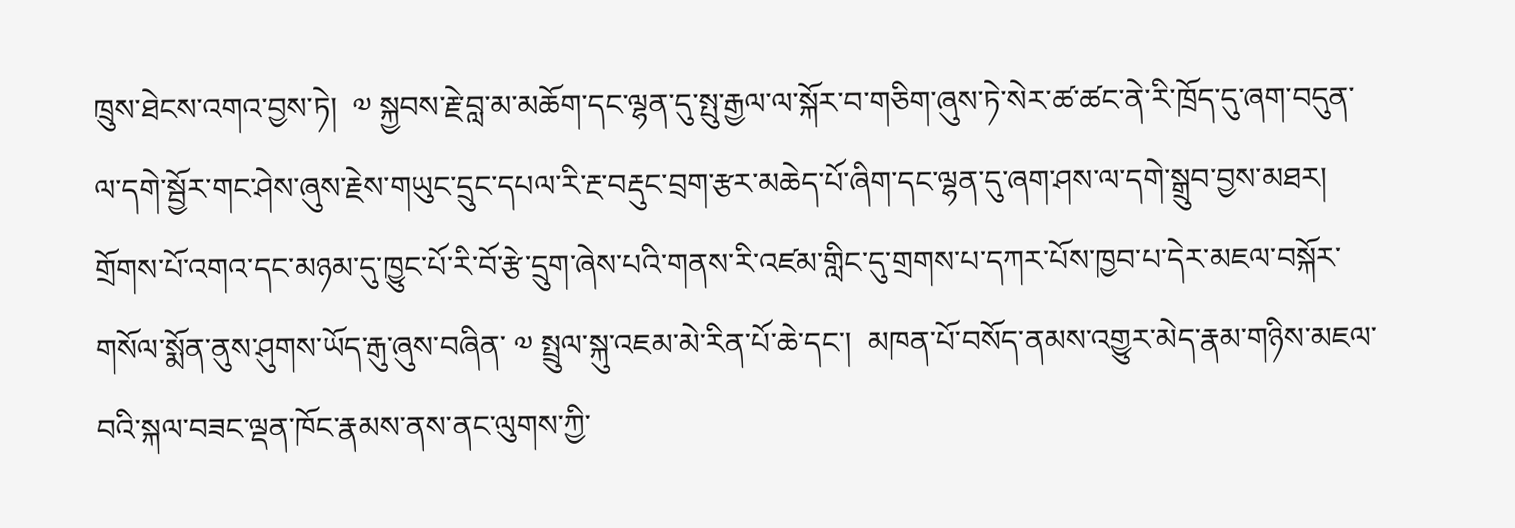ཁྲུས་ཐེངས་འགའ་བྱས་ཏེ།  ༧ སྐྱབས་རྗེ་བླ་མ་མཆོག་དང་ལྷན་དུ་སྤུ་རྒྱལ་ལ་སྐོར་བ་གཅིག་ཞུས་ཏེ་སེར་ཚ་ཚང་ནེ་རི་ཁྲོད་དུ་ཞག་བདུན་ལ་དགེ་སྦྱོར་གང་ཤེས་ཞུས་རྗེས་གཡུང་དྲུང་དཔལ་རི་རྔ་བརྡུང་བྲག་རྩར་མཆེད་པོ་ཞིག་དང་ལྷན་དུ་ཞག་ཤས་ལ་དགེ་སྒྲུབ་བྱས་མཐར།  གྲོགས་པོ་འགའ་དང་མཉམ་དུ་ཁྱུང་པོ་རི་བོ་རྩེ་དྲུག་ཞེས་པའི་གནས་རི་འཛམ་གླིང་དུ་གྲགས་པ་དཀར་པོས་ཁྱབ་པ་དེར་མཇལ་བསྐོར་གསོལ་སྨོན་ནུས་ཤུགས་ཡོད་རྒུ་ཞུས་བཞིན་ ༧ སྤྲུལ་སྐུ་འཇམ་མེ་རིན་པོ་ཆེ་དང་།  མཁན་པོ་བསོད་ནམས་འགྱུར་མེད་རྣམ་གཉིས་མཇལ་བའི་སྐལ་བཟང་ལྡན་ཁོང་རྣམས་ནས་ནང་ལུགས་ཀྱི་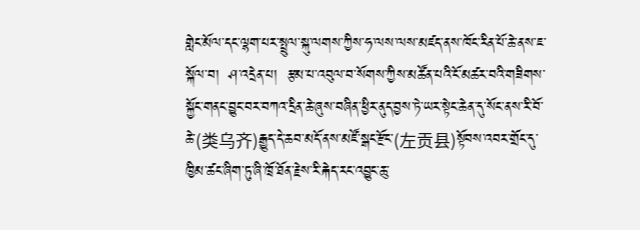གླེང་མོལ་དང་ལྷག་པར་སྤྲུལ་སྐུ་ལགས་ཀྱིས་ཧ་ལས་ལས་མཛད་ནས་ཁོང་རིན་པོ་ཆེ་ནས་ཇ་སྐོལ་བ།  ཤ་འདྲེན་པ།  རྩམ་པ་འབུལ་བ་སོགས་ཀྱིས་མཚོན་པའི་ངོ་མཚར་བའི་གཟིགས་སྐྱོང་གནང་བྱུང་བར་བཀའ་དྲིན་ཆེ་ཞུས་བཞིན་ཕྱིར་ནུད་བྱས་ཏེ་ཡར་སྟེང་ཆེན་དུ་སོང་ནས་རི་བོ་ཆེ་(类乌齐)རྒྱུད་དེ་ཆབ་མདོ་ནས་མཛོ་སྒང་རྫོང་(左贡县)སྟོབས་འབར་གྲོང་དུ་ཁྱིམ་ཚང་ཞིག་ཏུ་ཞི་ཁྲོ་ཐོན་རྗེས་རི་རྐེད་རང་འབྱུང་ཆུ་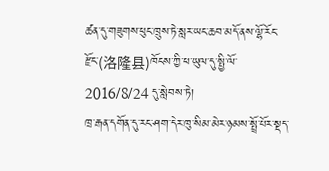ཚན་དུ་གཟུགས་ཕུང་ཁྲུས་ཏེ་སླར་ཡང་ཆབ་མདོ་ནས་ལྷོ་རོང་རྫོང་(洛隆县)ཁོངས་ཀྱི་ཕ་ཡུལ་དུ་སྤྱི་ལོ་ 2016/8/24 དུ་སླེབས་ཏེ།
ཁྲ་རྒན་དགོན་དུ་རང་ཤག་དེར་ཁུ་སིམ་མེར་ཉམས་སྤྲོ་པོར་སྡད་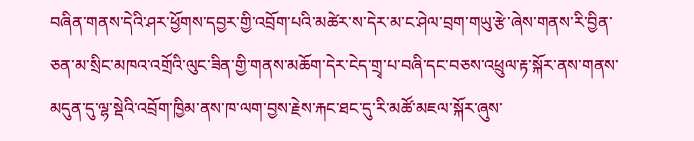བཞིན་གནས་དེའི་ཤར་ཕྱོགས་དབྱར་གྱི་འབྲོག་པའི་མཚེར་ས་དེར་མ་ང་ཤེལ་བྲག་གཡུ་རྩེ་ཞེས་གནས་རི་བྱིན་ཅན་མ་སྲིང་མཁའ་འགྲོའི་ལུང་ཟིན་གྱི་གནས་མཆོག་དེར་ངེད་གྲྭ་པ་བཞི་དང་བཅས་འཕྲུལ་རྟ་སྐོར་ནས་གནས་མདུན་དུ་ལྷ་སྡེའི་འབྲོག་ཁྱིམ་ནས་ཁ་ལག་བྱས་རྗེས་རྐང་ཐང་དུ་རི་མཚོ་མཇལ་སྐོར་ཞུས་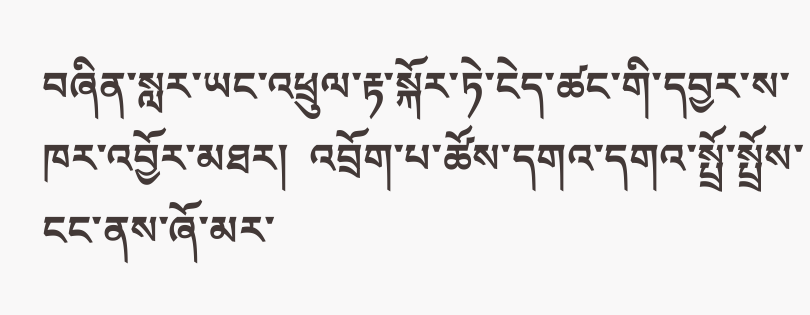བཞིན་སླར་ཡང་འཕྲུལ་རྟ་སྐོར་ཏེ་ངེད་ཚང་གི་དབྱར་ས་ཁར་འབྱོར་མཐར།  འབྲོག་པ་ཚོས་དགའ་དགའ་སྤྲོ་སྤྲོས་ངང་ནས་ཞོ་མར་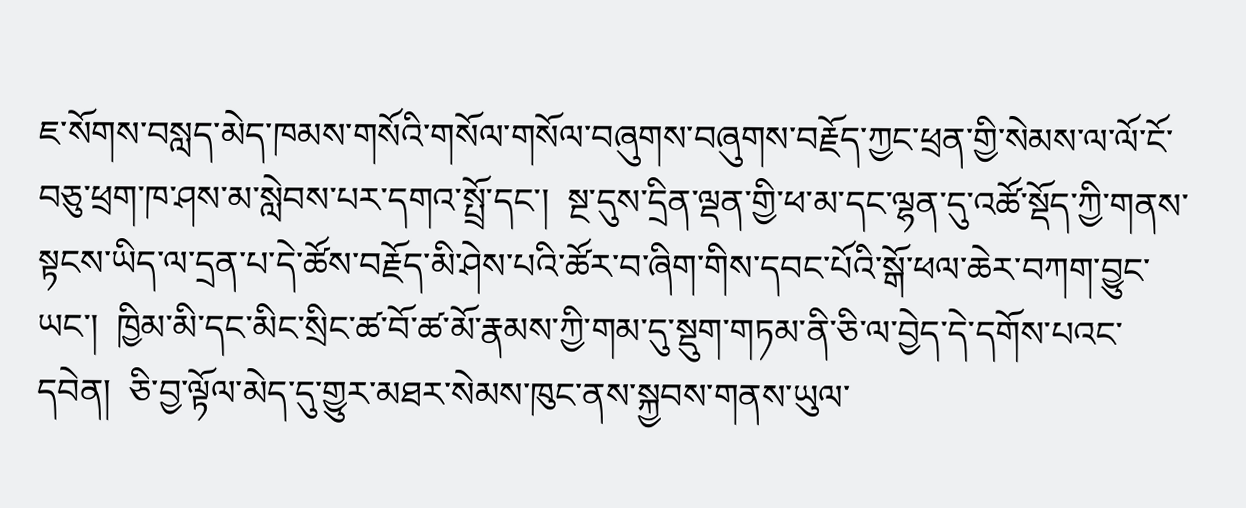ཇ་སོགས་བསླད་མེད་ཁམས་གསོའི་གསོལ་གསོལ་བཞུགས་བཞུགས་བརྗོད་ཀྱང་ཕྲན་གྱི་སེམས་ལ་ལོ་ངོ་བཅུ་ཕྲག་ཁ་ཤས་མ་སླེབས་པར་དགའ་སྤྲོ་དང་།  སྔ་དུས་དྲིན་ལྡན་གྱི་ཕ་མ་དང་ལྷན་དུ་འཚོ་སྡོད་ཀྱི་གནས་སྟངས་ཡིད་ལ་དྲན་པ་དེ་ཚོས་བརྗོད་མི་ཤེས་པའི་ཚོར་བ་ཞིག་གིས་དབང་པོའི་སྒོ་ཕལ་ཆེར་བཀག་བྱུང་ཡང་།  ཁྱིམ་མི་དང་མིང་སྲིང་ཚ་བོ་ཚ་མོ་རྣམས་ཀྱི་གམ་དུ་སྡུག་གཏམ་ནི་ཅི་ལ་བྱེད་དེ་དགོས་པའང་དབེན།  ཅི་བྱ་ལྟོལ་མེད་དུ་གྱུར་མཐར་སེམས་ཁུང་ནས་སྐྱབས་གནས་ཡུལ་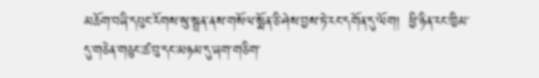མཆོག་བཞི་དཔུང་རོགས་སུ་སྦྲན་ནས་གསོལ་སྨོན་ཅི་ཤེས་བྱས་ཏེ་རང་དགོན་དུ་ལོག།  ཕྱི་ཉིན་རང་ཁྱིམ་དུ་གཅེན་གཅུང་ཚ་བུ་དང་མཉམ་དུ་ཞག་གཅིག་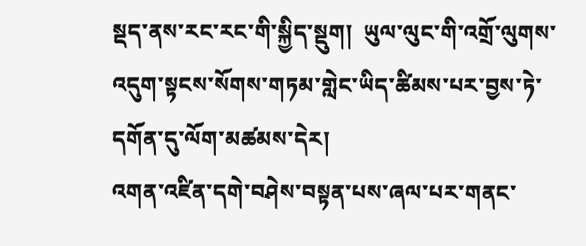སྡད་ནས་རང་རང་གི་སྐྱིད་སྡུག།  ཡུལ་ལུང་གི་འགྲོ་ལུགས་འདུག་སྟངས་སོགས་གཏམ་གླེང་ཡིད་ཚིམས་པར་བྱས་ཏེ་དགོན་དུ་ལོག་མཚམས་དེར།
འགན་འཛིན་དགེ་བཤེས་བསྟན་པས་ཞལ་པར་གནང་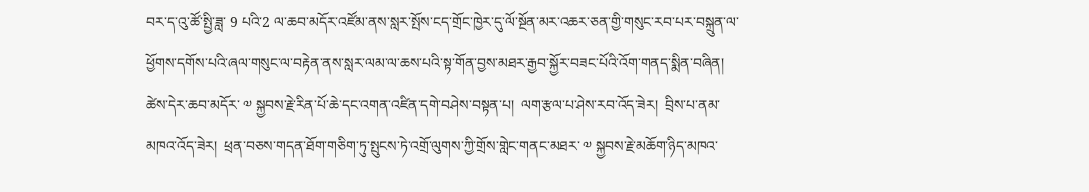བར་ད་འུ་ཚོ་སྤྱི་ཟླ་ 9 པའི་2 ལ་ཆབ་མདོར་འཛོམ་ནས་སླར་སྤོས་ངད་གྲོང་ཁྱེར་དུ་ལོ་སྔོན་མར་འཆར་ཅན་གྱི་གསུང་རབ་པར་བསྐྲུན་ལ་ཕྱོགས་དགོས་པའི་ཞལ་གསུང་ལ་བརྟེན་ནས་སླར་ལམ་ལ་ཆས་པའི་སྟ་གོན་བྱས་མཐར་རྒྱབ་སྐྱོར་བཟང་པོའི་འོག་གནད་སྨིན་བཞིན།  ཚེས་དེར་ཆབ་མདོར་ ༧ སྐྱབས་རྗེ་རིན་པོ་ཆེ་དང་འགན་འཛིན་དགེ་བཤེས་བསྟན་པ།  ལག་རྩལ་པ་ཤེས་རབ་འོད་ཟེར།  བྲིས་པ་ནམ་མཁའ་འོད་ཟེར།  ཕྲན་བཅས་གདན་ཐོག་གཅིག་ཏུ་སྤུངས་ཏེ་འགྲོ་ལུགས་ཀྱི་གྲོས་གླེང་གནང་མཐར་ ༧ སྐྱབས་རྗེ་མཆོག་ཉིད་མཁའ་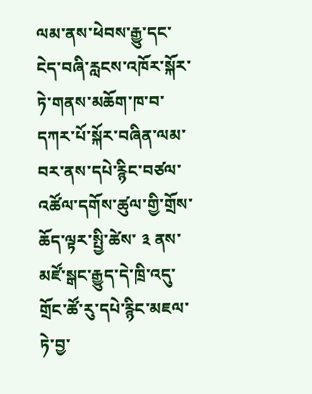ལམ་ནས་ཕེབས་རྒྱུ་དང་ངེད་བཞི་རླངས་འཁོར་སྐོར་ཏེ་གནས་མཆོག་ཁ་བ་དཀར་པོ་སྐོར་བཞིན་ལམ་བར་ནས་དཔེ་རྙིང་བཙལ་འཚོལ་དགོས་ཚུལ་གྱི་གྲོས་ཆོད་ལྟར་སྤྱི་ཚེས་ ༣ ནས་མཛོ་སྒང་རྒྱུད་དེ་ཁྲི་འདུ་གྲོང་ཚོ་རུ་དཔེ་རྙིང་མཇལ་ཏེ་བྱ་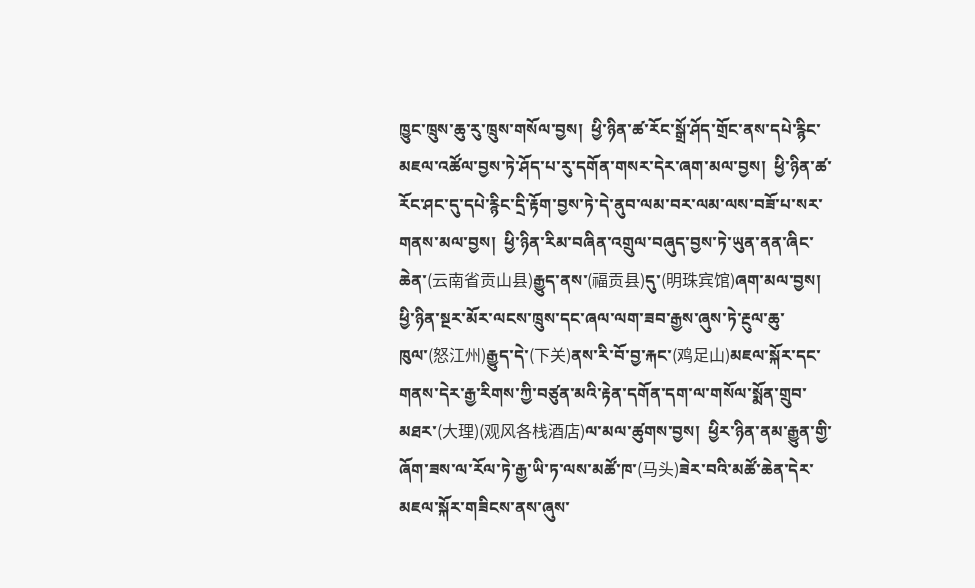ཁྱུང་ཁྲུས་ཆུ་རུ་ཁྲུས་གསོལ་བྱས།  ཕྱི་ཉིན་ཚ་རོང་སྒྲོ་ཤོད་གྲོང་ནས་དཔེ་རྙིང་མཇལ་འཚོལ་བྱས་ཏེ་ཤོད་པ་རུ་དགོན་གསར་དེར་ཞག་མལ་བྱས།  ཕྱི་ཉིན་ཚ་རོང་ཤང་དུ་དཔེ་རྙིང་དྲི་རྟོག་བྱས་ཏེ་དེ་ནུབ་ལམ་བར་ལམ་ལས་བཟོ་པ་སར་གནས་མལ་བྱས།  ཕྱི་ཉིན་རིམ་བཞིན་འགྲུལ་བཞུད་བྱས་ཏེ་ཡུན་ནན་ཞིང་ཆེན་(云南省贡山县)རྒྱུད་ནས་(福贡县)དུ་(明珠宾馆)ཞག་མལ་བྱས།  ཕྱི་ཉིན་སྔར་མོར་ལངས་ཁྲུས་དང་ཞལ་ལག་ཟབ་རྒྱས་ཞུས་ཏེ་རྔུལ་ཆུ་ཁུལ་(怒江州)རྒྱུད་དེ་(下关)ནས་རི་བོ་བྱ་རྐང་(鸡足山)མཇལ་སྐོར་དང་གནས་དེར་རྒྱ་རིགས་ཀྱི་བཙུན་མའི་རྟེན་དགོན་དག་ལ་གསོལ་སྨོན་གྲུབ་མཐར་(大理)(观风各栈酒店)ལ་མལ་ཚུགས་བྱས།  ཕྱིར་ཉིན་ནམ་རྒྱུན་གྱི་ཞོག་ཟས་ལ་རོལ་ཏེ་རྒྱ་ཡི་ཏ་ལས་མཚོ་ཁ་(马头)ཟེར་བའི་མཚོ་ཆེན་དེར་མཇལ་སྐོར་གཟིངས་ནས་ཞུས་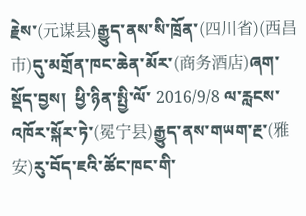རྗེས་(元谋县)རྒྱུད་ནས་སི་ཁྲོན་(四川省)(西昌市)དུ་མགྲོན་ཁང་ཆེན་མོར་(商务酒店)ཞག་སྡོད་བྱས།  ཕྱི་ཉིན་སྤྱི་ལོ་ 2016/9/8 ལ་རླངས་འཁོར་སྐོར་ཏེ་(冕宁县)རྒྱུད་ནས་གཡག་རྔ་(雅安)རུ་བོད་ཇའི་ཚོང་ཁང་གི་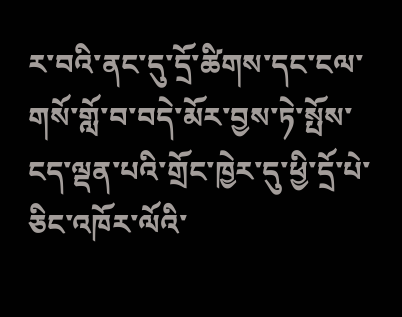ར་བའི་ནང་དུ་དྲོ་ཚིགས་དང་ངལ་གསོ་གློ་བ་བདེ་མོར་བྱས་ཏེ་སྤོས་ངད་ལྡན་པའི་གྲོང་ཁྱེར་དུ་ཕྱི་དྲོ་པེ་ཅིང་འཁོར་ལོའི་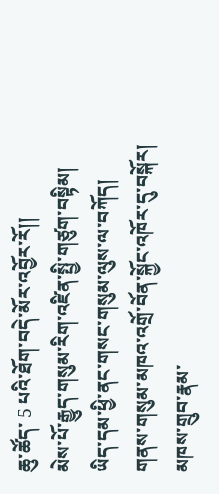ཆུ་ཚོད་ 5 པའི་ཐོག་བདེ་མོར་འབྱོར་རོ།།
མེས་པོ་རྒྱུད་གསུམ་རིག་འཛིན་སྤྱི་གཙུག་བསྟིམ།
ཡིད་དམ་ཕྱི་ནང་གསང་གསུམ་ལུས་ལ་བཀོད།
གནས་གསུམ་མཁའ་འགྲོ་བོན་སྐྱོང་འཁོར་དུ་བསྐོར།
མཁས་གྲུབ་རྣམ་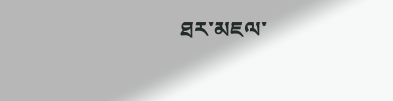ཐར་མཇལ་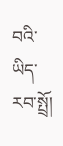བའི་ཡིད་རབ་སྤྲོ།